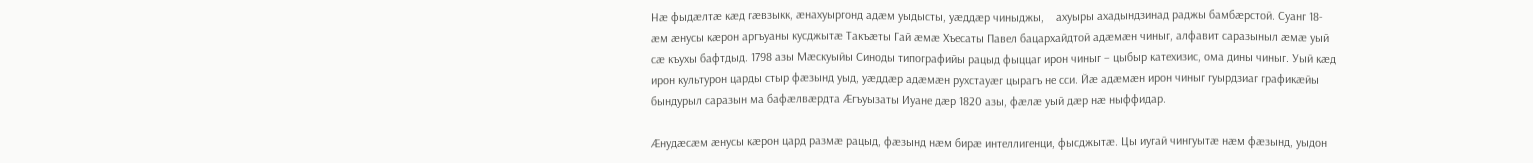Нæ фыдæлтæ кæд гæвзыкк, æнахуыргонд адæм уыдысты, уæддæр чиныджы,    ахуыры ахадындзинад раджы бамбæрстой. Суанг 18-æм æнусы кæрон аргъуаны кусджытæ Такъæты Гай æмæ Хъесаты Павел бацархайдтой адæмæн чиныг, алфавит саразыныл æмæ уый сæ къухы бафтдыд. 1798 азы Мæскуыйы Синоды типографийы рацыд фыццаг ирон чиныг – цыбыр катехизис, ома дины чиныг. Уый кæд ирон культурон царды стыр фæзынд уыд, уæддæр адæмæн рухстауæг цырагъ не сси. Йæ адæмæн ирон чиныг гуырдзиаг графикæйы бындурыл саразын ма бафæлвæрдта Æгъуызаты Иуане дæр 1820 азы, фæлæ уый дæр нæ ныффидар.

Æнудæсæм æнусы кæрон цард размæ рацыд, фæзынд нæм бирæ интеллигенци, фысджытæ. Цы иугай чингуытæ нæм фæзынд, уыдон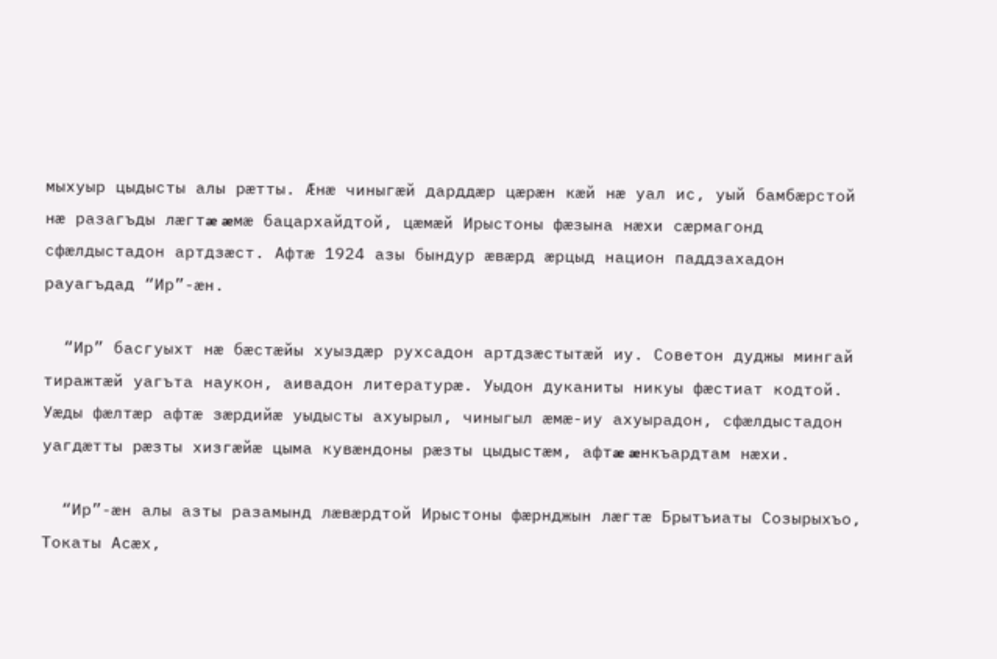мыхуыр цыдысты алы рæтты. Æнæ чиныгæй дарддæр цæрæн кæй нæ уал ис, уый бамбæрстой нæ разагъды лæгтæ æмæ бацархайдтой, цæмæй Ирыстоны фæзына нæхи сæрмагонд сфæлдыстадон артдзæст. Афтæ 1924 азы бындур æвæрд æрцыд национ паддзахадон рауагъдад “Ир”-æн.

  “Ир” басгуыхт нæ бæстæйы хуыздæр рухсадон артдзæстытæй иу. Советон дуджы мингай тиражтæй уагъта наукон, аивадон литературæ. Уыдон дуканиты никуы фæстиат кодтой. Уæды фæлтæр афтæ зæрдийæ уыдысты ахуырыл, чиныгыл æмæ-иу ахуырадон, сфæлдыстадон уагдæтты рæзты хизгæйæ цыма кувæндоны рæзты цыдыстæм, афтæ æнкъардтам нæхи.

  “Ир”-æн алы азты разамынд лæвæрдтой Ирыстоны фæрнджын лæгтæ Брытъиаты Созырыхъо, Токаты Асæх,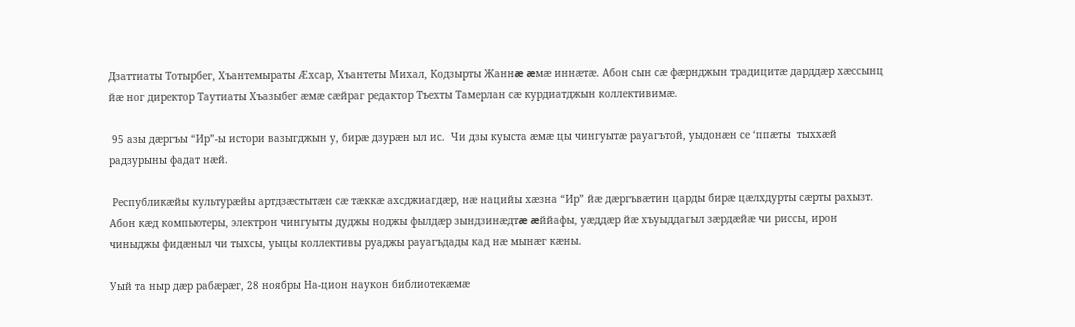Дзаттиаты Тотырбег, Хъантемыраты Æхсар, Хъантеты Михал, Кодзырты Жаннæ æмæ иннæтæ. Абон сын сæ фæрнджын традицитæ дарддæр хæссынц йæ ног директор Таутиаты Хъазыбег æмæ сæйраг редактор Тъехты Тамерлан сæ курдиатджын коллективимæ.

 95 азы дæргъы “Ир”-ы истори вазыгджын у, бирæ дзурæн ыл ис.  Чи дзы куыста æмæ цы чингуытæ рауагътой, уыдонæн се ‘ппæты  тыххæй радзурыны фадат нæй.

 Республикæйы культурæйы артдзæстытæн сæ тæккæ ахсджиагдæр, нæ нацийы хæзна “Ир” йæ дæргъвæтин царды бирæ цæлхдурты сæрты рахызт. Абон кæд компьютеры, электрон чингуыты дуджы ноджы фылдæр зындзинæдтæ æййафы, уæддæр йæ хъуыддагыл зæрдæйæ чи риссы, ирон чиныджы фидæныл чи тыхсы, уыцы коллективы руаджы рауагъдады кад нæ мынæг кæны.

Уый та ныр дæр рабæрæг, 28 ноябры На-цион наукон библиотекæмæ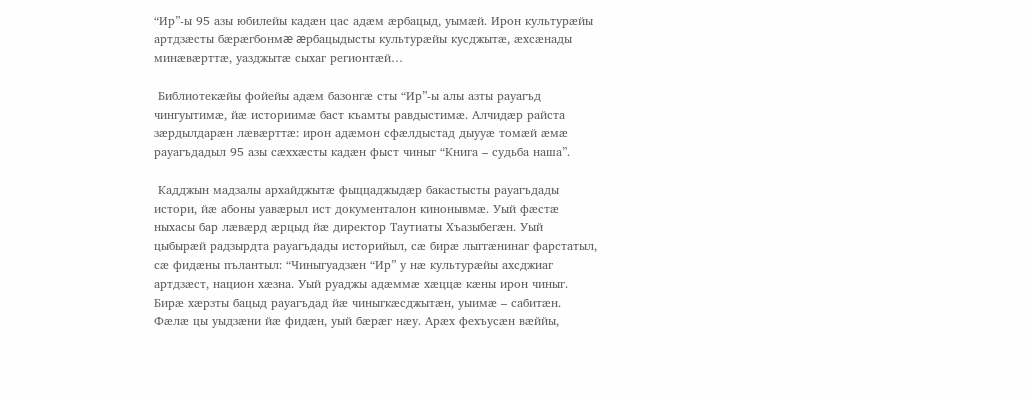“Ир”-ы 95 азы юбилейы кадæн цас адæм æрбацыд, уымæй. Ирон культурæйы артдзæсты бæрæгбонмæ æрбацыдысты культурæйы кусджытæ, æхсæнады минæвæрттæ, уазджытæ сыхаг регионтæй…

 Библиотекæйы фойейы адæм базонгæ сты “Ир”-ы алы азты рауагъд чингуытимæ, йæ историимæ баст къамты равдыстимæ. Алчидæр райста зæрдылдарæн лæвæрттæ: ирон адæмон сфæлдыстад дыууæ томæй æмæ рауагъдадыл 95 азы сæххæсты кадæн фыст чиныг “Книга – судьба наша”.

 Кадджын мадзалы архайджытæ фыццаджыдæр бакастысты рауагъдады истори, йæ абоны уавæрыл ист документалон кинонывмæ. Уый фæстæ ныхасы бар лæвæрд æрцыд йæ директор Таутиаты Хъазыбегæн. Уый цыбырæй радзырдта рауагъдады историйыл, сæ бирæ лыггæнинаг фарстатыл, сæ фидæны пълантыл: “Чиныгуадзæн “Ир” у нæ культурæйы ахсджиаг артдзæст, национ хæзна. Уый руаджы адæммæ хæццæ кæны ирон чиныг. Бирæ хæрзты бацыд рауагъдад йæ чиныгкæсджытæн, уыимæ – сабитæн. Фæлæ цы уыдзæни йæ фидæн, уый бæрæг нæу. Арæх фехъусæн вæййы,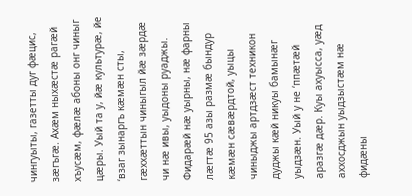чингуыты, газетты дуг фæцис, зæгъгæ. Ахæм ныхæстæ рагæй хъусæм, фæлæ абоны онг чиныг цæры. Уый та у, йæ культурæ, йе ‘взаг зынаргъ кæмæн сты, гæххæттын чиныгыл йæ зæрдæ чи нæ ивы, уыдоны руаджы. Фидарæй нæ уырны, нæ фарны лæгтæ 95 азы размæ бындур кæмæн сæвæрдтой, уыцы чиныджы артдзæст техникон дуджы кæй никуы бамынæг уыдзæн. Уый у не ‘ппæтæй аразгæ дæр. Куы ахуысса, уæд аххосджын уыдзыстæм нæ фидæны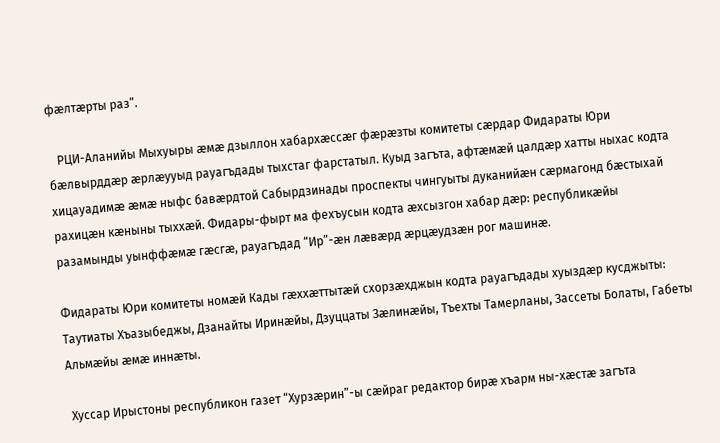фæлтæрты раз”.

   РЦИ-Аланийы Мыхуыры æмæ дзыллон хабархæссæг фæрæзты комитеты сæрдар Фидараты Юри бæлвырддæр æрлæууыд рауагъдады тыхстаг фарстатыл. Куыд загъта, афтæмæй цалдæр хатты ныхас кодта хицауадимæ æмæ ныфс бавæрдтой Сабырдзинады проспекты чингуыты дуканийæн сæрмагонд бæстыхай рахицæн кæныны тыххæй. Фидары-фырт ма фехъусын кодта æхсызгон хабар дæр: республикæйы разамынды уынффæмæ гæсгæ, рауагъдад “Ир”-æн лæвæрд æрцæудзæн рог машинæ.

Фидараты Юри комитеты номæй Кады гæххæттытæй схорзæхджын кодта рауагъдады хуыздæр кусджыты: Таутиаты Хъазыбеджы, Дзанайты Иринæйы, Дзуццаты Зæлинæйы, Тъехты Тамерланы, Зассеты Болаты, Габеты Альмæйы æмæ иннæты.

 Хуссар Ирыстоны республикон газет “Хурзæрин”-ы сæйраг редактор бирæ хъарм ны-хæстæ загъта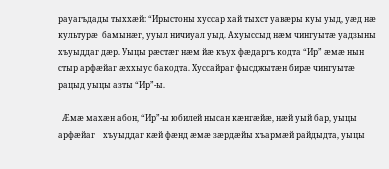рауагъдады тыххæй: “Ирыстоны хуссар хай тыхст уавæры куы уыд, уæд нæ культурæ  бамынæг, ууыл ничиуал уыд. Ахуыссыд нæм чингуытæ уадзыны хъуыддаг дæр. Уыцы рæстæг нæм йæ къух фæдаргъ кодта “Ир” æмæ нын стыр арфæйаг æххыус бакодта. Хуссайраг фысджытæн бирæ чингуытæ рацыд уыцы азты “Ир”-ы.

  Æмæ махæн абон, “Ир”-ы юбилей нысан кæнгæйæ, нæй уый бар, уыцы арфæйаг    хъуыддаг кæй фæнд æмæ зæрдæйы хъармæй райдыдта, уыцы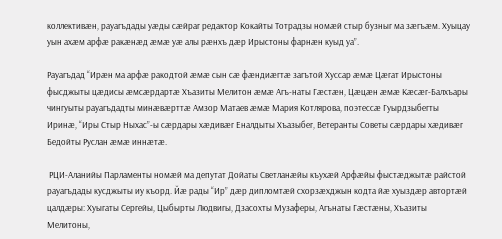коллективæн, рауагъдады уæды сæйраг редактор Кокайты Тотрадзы номæй стыр бузныг ма зæгъæм. Хуыцау уын ахæм арфæ ракæнæд æмæ уæ алы рæнхъ дæр Ирыстоны фарнæн куыд уа”.

Рауагъдад “Ирæн ма арфæ ракодтой æмæ сын сæ фæндиæгтæ загътой Хуссар æмæ Цæгат Ирыстоны фысджыты цæдисы æмсæрдартæ Хъазиты Мелитон æмæ Агъ-наты Гæстæн, Цæцæн æмæ Кæсæг-Балхъары чингуыты рауагъдадты минæвæрттæ Амзор Матаев æмæ Мария Котлярова, поэтессæ Гуырдзыбегты Иринæ, “Иры Стыр Ныхас”-ы сæрдары хæдивæг Еналдыты Хъазыбег, Ветеранты Советы сæрдары хæдивæг Бедойты Руслан æмæ иннæтæ.

 РЦИ-Аланийы Парламенты номæй ма депутат Дойаты Светланæйы къухæй Арфæйы фыстæджытæ райстой рауагъдады кусджыты иу къорд. Йæ рады “Ир” дæр дипломтæй схорзæхджын кодта йæ хуыздæр автортæй цалдæры: Хуыгаты Сергейы, Цыбырты Людвигы, Дзасохты Музаферы, Агънаты Гæстæны, Хъазиты Мелитоны,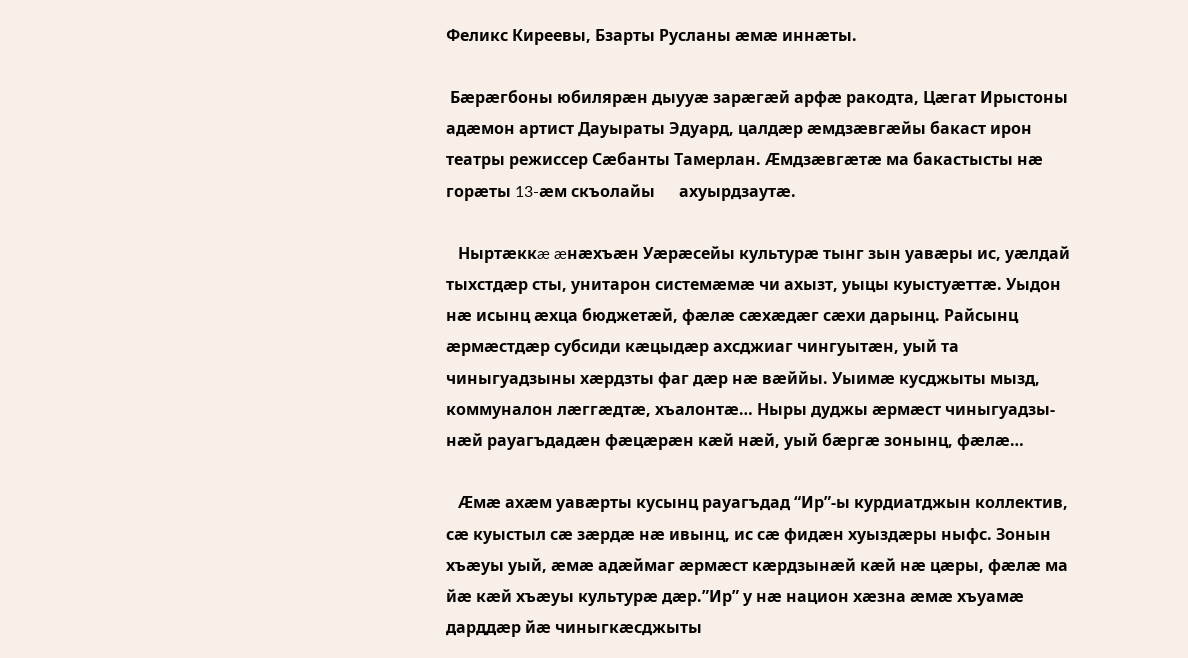Феликс Киреевы, Бзарты Русланы æмæ иннæты.

 Бæрæгбоны юбилярæн дыууæ зарæгæй арфæ ракодта, Цæгат Ирыстоны адæмон артист Дауыраты Эдуард, цалдæр æмдзæвгæйы бакаст ирон театры режиссер Сæбанты Тамерлан. Æмдзæвгæтæ ма бакастысты нæ горæты 13-æм скъолайы      ахуырдзаутæ.

   Ныртæккæ æнæхъæн Уæрæсейы культурæ тынг зын уавæры ис, уæлдай тыхстдæр сты, унитарон системæмæ чи ахызт, уыцы куыстуæттæ. Уыдон нæ исынц æхца бюджетæй, фæлæ сæхæдæг сæхи дарынц. Райсынц æрмæстдæр субсиди кæцыдæр ахсджиаг чингуытæн, уый та чиныгуадзыны хæрдзты фаг дæр нæ вæййы. Уыимæ кусджыты мызд, коммуналон лæггæдтæ, хъалонтæ… Ныры дуджы æрмæст чиныгуадзы-нæй рауагъдадæн фæцæрæн кæй нæй, уый бæргæ зонынц, фæлæ…

   Æмæ ахæм уавæрты кусынц рауагъдад “Ир”-ы курдиатджын коллектив, сæ куыстыл сæ зæрдæ нæ ивынц, ис сæ фидæн хуыздæры ныфс. Зонын хъæуы уый, æмæ адæймаг æрмæст кæрдзынæй кæй нæ цæры, фæлæ ма йæ кæй хъæуы культурæ дæр.”Ир” у нæ национ хæзна æмæ хъуамæ дарддæр йæ чиныгкæсджыты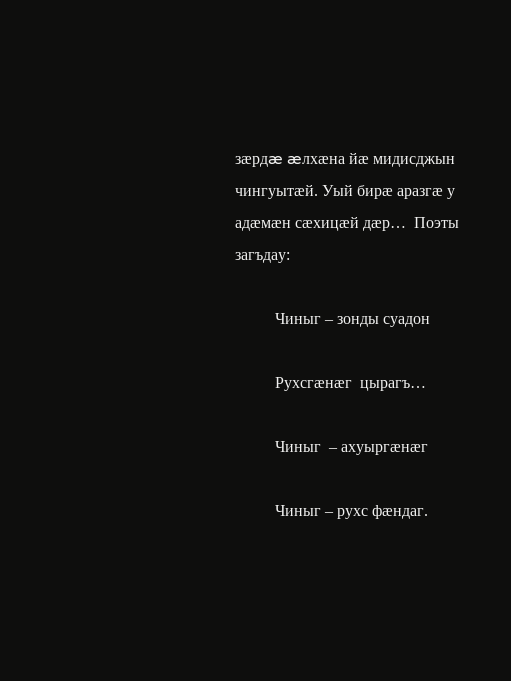зæрдæ æлхæна йæ мидисджын чингуытæй. Уый бирæ аразгæ у адæмæн сæхицæй дæр…  Поэты загъдау:

          Чиныг – зонды суадон

          Рухсгæнæг  цырагъ…

          Чиныг  – ахуыргæнæг

          Чиныг – рухс фæндаг.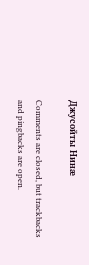Джусойты Нинæ

Comments are closed, but trackbacks and pingbacks are open.